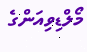މޯލްޑިވިއަންގެ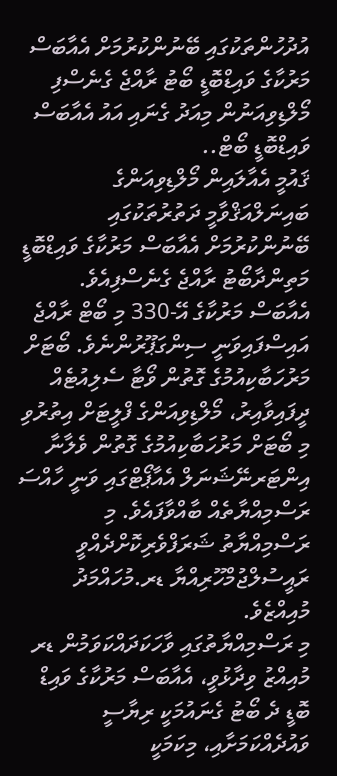އުދުހުންތަކުގައި ބޭނުންކުރުމަށް އެއާބަސް މަރުކާގެ ވައިޑްބޮޑީ ބޯޓު ރާއްޖެ ގެނެސްފި
މޯލްޑިވިއަނުން މިއަދު ގެނައި އައު އެއާބަސް ވައިޑްބޮޑީ ބޯޓް..
ޤައުމީ އެއާލައިން މޯލްޑިވިއަންގެ ބައިނަލްއަޤްވާމީ ދަތުރުތަކުގައި ބޭނުންކުރުމަށް އެއާބަސް މަރުކާގެ ވައިޑްބޮޑީ މަތިންދާބޯޓު ރާއްޖެ ގެނެސްފިއެވެ.
އެއާބަސް މަރުކާގެ އޭ-330 މި ބޯޓް ރާއްޖެ އައިސްފައިވަނީ ސިންގަޕޫރުންނެވެ. ބޯޓަށް މަރުހަބާކިއުމުގެ ގޮތުން ވޯޓާ ސެލިއުޓެއް ދީފައިވާއިރު، މޯލްޑިވިއަންގެ ފްލީޓަށް އިތުރުވި މި ބޯޓަށް މަރުހަބާކިއުމުގެ ގޮތުން ވެލާނާ އިންޓަރނޭޝަނަލް އެއާޕޯޓްގައި ވަނީ ހާއްސަ ރަސްމިއްޔާތެއް ބާއްވާފައެވެ. މި ރަސްމިއްޔާތު ޝަރަފްވެރިކޮށްދެއްވީ ރައީސުލްޖުމްހޫރިއްޔާ ޑރ.މުހައްމަދު މުއިއްޒެވެ.
މި ރަސްމިއްޔާތުގައި ވާހަކަދައްކަވަމުން ޑރ މުއިއްޒު ވިދާޅުވީ، އެއާބަސް މަރުކާގެ ވައިޑް ބޮޑީ ދެ ބޯޓު ގެނައުމަކީ ރިޔާސީ ވައުދެއްކަމަށާއި، މިކަމަކީ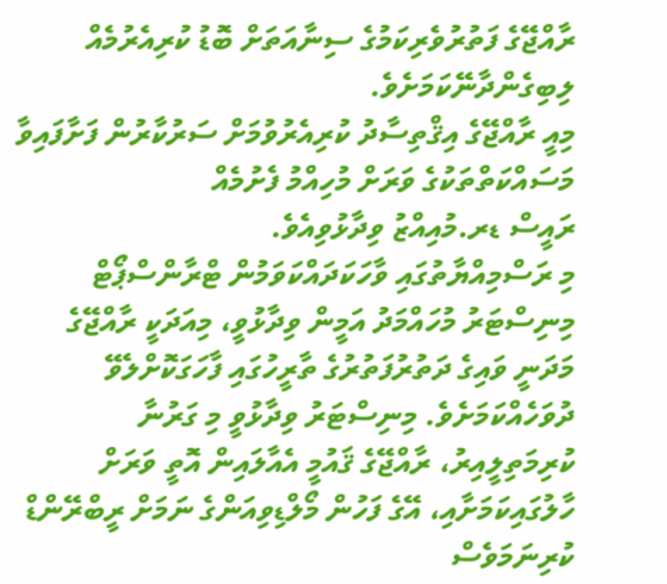ރާއްޖޭގެ ފަތުރުވެރިކަމުގެ ސިނާއަތަށް ބޮޑު ކުރިއެރުމެއް ލިބިގެންދާނޭކަމަށެވެ.
މިއީ ރާއްޖޭގެ އިޤްތިސާދު ކުރިއެރުވުމަށް ސަރުކާރުން ފަށާފައިވާ މަސައްކަތްތަކުގެ ވަރަށް މުހިއްމު ފެށުމެއް
ރައީސް ޑރ.މުއިއްޒު ވިދާޅުވިއެވެ.
މި ރަސްމިއްޔާތުގައި ވާހަކަދައްކަވަމުން ޓްރާންސްޕޯޓް މިނިސްޓަރު މުހައްމަދު އަމީން ވިދާޅުވީ، މިއަދަކީ ރާއްޖޭގެ މަދަނީ ވައިގެ ދަތުރުފަތުރުގެ ތާރީހުގައި ފާހަގަކޮށްލެވޭ ދުވަހެއްކަމަށެވެ. މިނިސްޓަރު ވިދާޅުވީ މި ގަރުނާ ކުރިމަތިލީއިރު، ރާއްޖޭގެ ޤައުމީ އެއާލައިން އޮތީ ވަރަށް ހާލުގައިކަމަށާއި، އޭގެ ފަހުން މޯލްޑިވިއަންގެ ނަމަށް ރީބްރޭންޑް ކުރިނަމަވެސް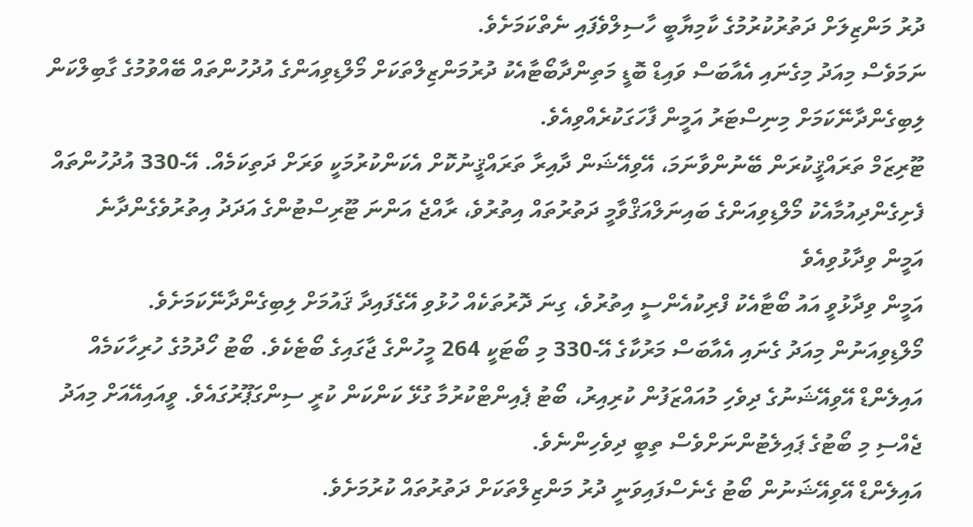ދުރު މަންޒިލަށް ދަތުރުކުރުމުގެ ކާމިޔާބީ ހާސިލްވެފައި ނެތްކަމަށެވެ.
ނަމަވެސް މިއަދު މިގެނައި އެއާބަސް ވައިޑް ބޮޑީ މަތިންދާބޯޓާއެކު ދުރުމަންޒިލްތަކަށް މޯލްޑިވިއަންގެ އުދުހުންތައް ބޭއްވުމުގެ ގާބިލްކަން ލިބިގެންދާނޭކަމަށް މިނިސްޓަރު އަމީން ފާހަގަކުރެއްވިއެވެ.
ޓޫރިޒަމް ތަރައްޤީކުރަން ބޭނުންވާނަމަ، އޭވިއޭޝަން ދާއިރާ ތަރައްޤީނުކޮށް އެކަންކުރުމަކީ ވަރަށް ދަތިކަމެއް. އޭ-330 އުދުހުންތައް ފެށިގެންދިއުމާއެކު މޯލްޑިވިއަންގެ ބައިނަލްއަޤްވާމީ ދަތުރުތައް އިތުރުވެ، ރާއްޖެ އަންނަ ޓޫރިސްޓުންގެ އަދަދު އިތުރުވެގެންދާނެ
އަމީން ވިދާޅުވިއެވެ
އަމީން ވިދާޅުވީ އައު ބޯޓާއެކު ފްރިކުއެންސީ އިތުރުވެ، ގިނަ ދޮރުތަކެއް ހުޅުވި އޭގެފައިދާ ޤައުމަށް ލިބިގެންދާނޭކަމަށެވެ.
މޯލްޑިވިއަނުން މިއަދު ގެނައި އެއާބަސް މަރުކާގެ އޭ-330 މި ބޯޓަކީ 264 މީހުންގެ ޖާގައިގެ ބޯޓެކެވެ. ބޯޓު ހޯދުމުގެ ހުރިހާކަމެއް އައިލެންޑް އޭވިއޭޝަނުގެ ދިވެހި މުއައްޒަފުން ކުރިއިރު، ބޯޓު ޕެއިންޓްކުރުމާ ގުޅޭ ކަންކަން ކުރީ ސިންގަޕޫރުގައެވެ. ވީއައިއޭއަށް މިއަދު ޖެއްސި މި ބޯޓުގެ ޕައިލެޓުންނަށްވެސް ތިބީ ދިވެހިންނެވެ.
އައިލެންޑް އޭވިއޭޝަނުން ބޯޓު ގެނެސްފައިވަނީ ދުރު މަންޒިލްތަކަށް ދަތުރުތައް ކުރުމަށެވެ.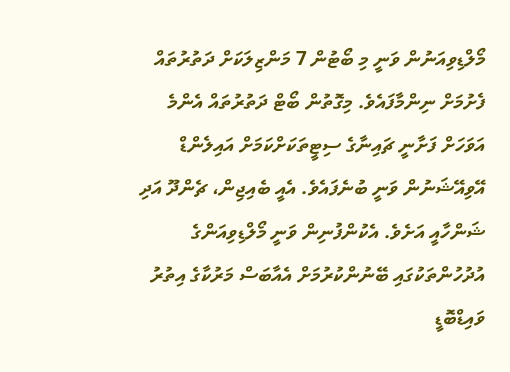މޯލްޑިވިއަނުން ވަނީ މި ބޯޓުން 7 މަންޒިލަކަށް ދަތުރުތައް ފެށުމަށް ނިންމާފައެވެ. މިގޮތުން ބޯޓް ދަތުރުތައް އެންމެ އަވަހަށް ފަށާނީ ޗައިނާގެ ސިޓީތަކަށްކަމަށް އައިލެންޑް އޭވިއޭޝަނުން ވަނީ ބުނެފައެވެ. އެއީ ބެއިޖިން، ޗެންދޫ އަދި ޝަންހާއީ އަށެވެ. އެކުންފުނިން ވަނީ މޯލްޑިވިއަންގެ އުދުހުންތަކުގައި ބޭނުންކުރުމަށް އެއާބަސް މަރުކާގެ އިތުރު ވައިޑްބޮޑީ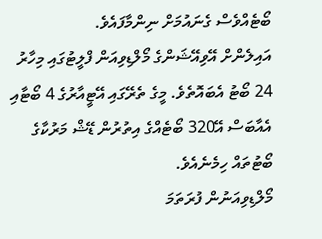ބޯޓެއްވެސް ގެނައުމަށް ނިންމާފައެވެ.
އައިލެންށް އޭވިއޭޝަންގެ މޯލްޑިވިއަން ފްލީޓުގައި މިހާރު 24 ބޯޓު އެބައޮތެވެ. މީގެ ތެރޭގައި އޭޓީއާރުގެ 4 ބޯޓާއި އެއާބަސް އޭ320 ބޯޓެއްގެ އިތުރުން ޑޭޝް މަރުކާގެ ބޯޓުތައް ހިމެނެއެވެ.
މޯލްޑިވިއަނުން ފުރަތަމަ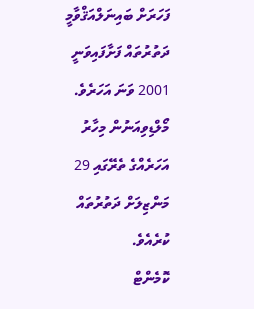ފަހަރަށް ބައިނަލްއަޤްވާމީ ދަތުރުތައް ފަށާފައިވަނީ 2001 ވަނަ އަހަރެވެ. މޯލްޑިވިއަނުން މިހާރު އަހަރެއްގެ ތެރޭގައި 29 މަންޒިލަށް ދަތުރުތައް ކުރެއެވެ.
ކޮމެންޓް